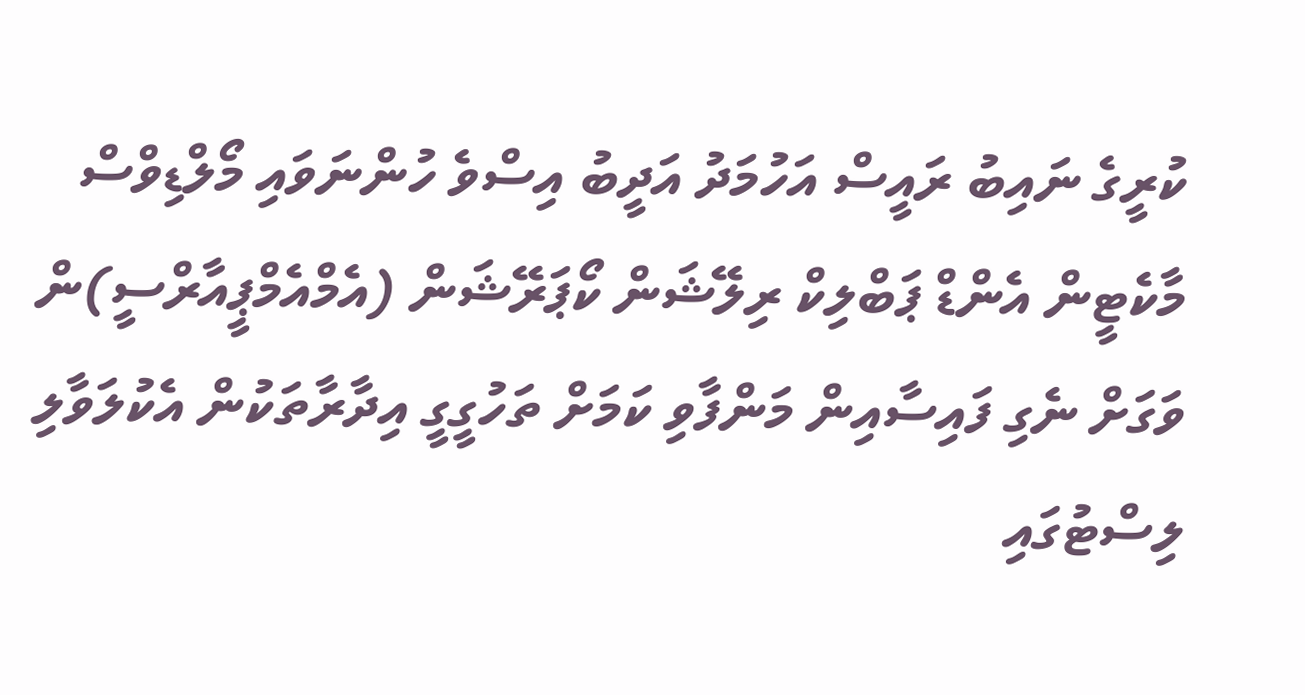ކުރީގެ ނައިބު ރައީސް އަހުމަދު އަދީބު އިސްވެ ހުންނަވައި މޯލްޑިވްސް މާކެޓީން އެންޑް ޕަބްލިކް ރިލޭޝަން ކޯޕަރޭޝަން (އެމްއެމްޕީއާރްސީ)ން ވަގަށް ނެގި ފައިސާއިން މަންފާވި ކަމަށް ތަހުގީގީ އިދާރާތަކުން އެކުލަވާލި ލިސްޓުގައި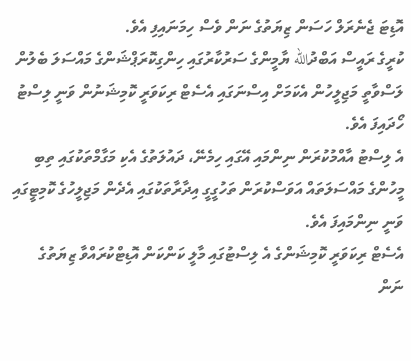އޮޑިޓަ ޖެނެރަލް ހަސަން ޒިޔަތުގެ ނަން ވެސް ހިމަނައިފި އެވެ.
ކުރީގެ ރައީސް އަބްދުالله ޔާމީންގެ ސަރުކާރުގައި ހިންގިކޮރަޕްޝަންގެ މައްސަލަ ބެލުން ލަސްވާތީ މަޖިލީހުން އެކަމަށް އިސްނަގައި އެސެޓް ރިކަވަރީ ކޮމިޝަނުން ވަނީ ލިސްޓު ހޯދައިފަ އެވެ.
އެ ލިސްޓު އާއްމުކުރަން ނިންމައި އޭގައި ހިމެނޭ، ދައުލަތުގެ އެކި މަގާމްތަކުގައި ތިބި މީހުންގެ މައްސަލަތައް އަވަސްކުރަން ތަހުގީގީ އިދާރާތަކުގައި އެދެން މަޖިލީހުގެ ކޮމިޓީގައި ވަނީ ނިންމައިފަ އެވެ.
އެސެޓް ރިކަވަރީ ކޮމިޝަންގެ އެ ލިސްޓުގައި މާލީ ކަންކަން އޮޑިޓްކުރައްވާ ޒިޔަތުގެ ނަން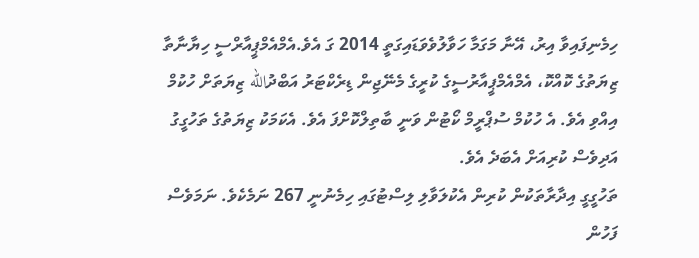ހިމެނިފައިވާ އިރު، އޭނާ މަގަމާ ހަވާލުވެވަޑައިގަތީ 2014 ގަ އެވެ.އެމްއެމްޕީއާރްސީ ހިޔާނާތާ ޒިޔަތުގެ ކޮއްކޮ، އެމްއެމްޕީއާރުސީގެ ކުރީގެ މެނޭޖިން ޑިރެކްޓަރު އަބްދުالله ޒިޔަތަށް ހުކުމް އިއްވި އެވެ. އެ ހުކުމް ސުޕްރީމް ކޯޓުން ވަނީ ބާތިލްކޮށްފަ އެވެ. އެކަމަކު ޒިޔަތުގެ ތަހުގީގު އަދިވެސް ކުރިއަށް އެބަދެ އެވެ.
ތަހުގީގީ އިދާރާތަކުން ކުރިން އެކުލަވާލި ލިސްޓުގައި ހިމެނުނީ 267 ނަމެކެވެ. ނަމަވެސް ފަހުން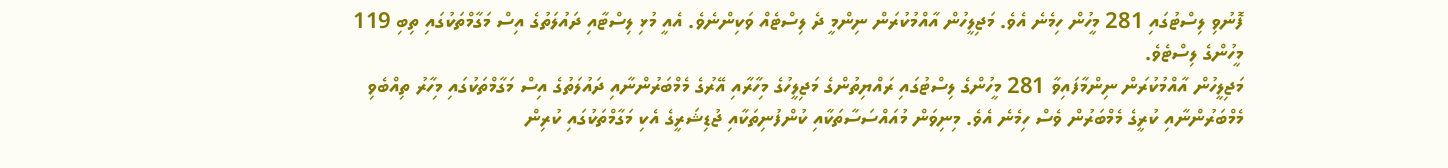ފޮނުވި ލިސްޓުގައި 281 މީހުން ހިމެނެ އެވެ. މަޖިލީހުން އާއްމުކުރަން ނިންމީ ދެ ލިސްޓެއް ވަކިންނެވެ. އެއީ މުޅި ލިސްޓާއި ދައުލަތުގެ އިސް މަގާމްތަކުގައި ތިބި 119 މީހުންގެ ލިސްޓެވެ.
މަޖިލީހުން އާއްމުކުރަން ނިންމާފައިވާ 281 މީހުންގެ ލިސްޓުގައި ރައްޔިތުންގެ މަޖިލީހުގެ މިހާރާއި އޭރުގެ މެމްބަރުންނާއި ދައުލަތުގެ އިސް މަގާމްތަކުގައި މިހާރު ތިއްބެވި މެމްބަރުންނާއި ކުރީގެ މެމްބަރުން ވެސް ހިމެނެ އެވެ. މިނިވަން މުއައްސަސާތަކާއި ކުންފުނިތަކާއި ޖުޑިޝަރީގެ އެކި މަގާމްތަކުގައި ކުރިން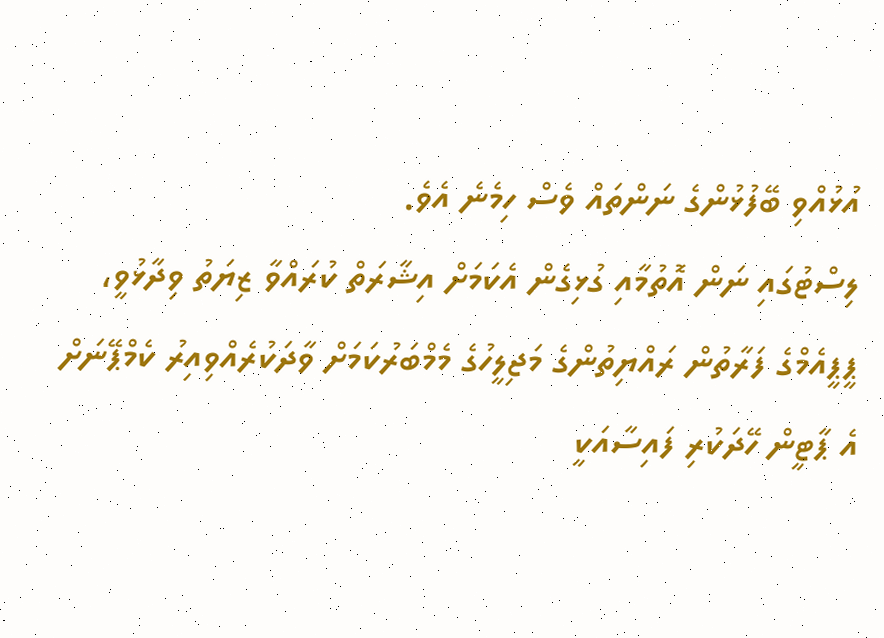އުޅުއްވި ބޭފުޅުންގެ ނަންތައް ވެސް ހިމެނެ އެވެ.
ލިސްޓުގައި ނަން އޮތުމާއި ގުޅިގެން އެކަމަށް އިޝާރަތް ކުރައްވާ ޒިޔަތު ވިދާޅުވީ، ޕީޕީއެމްގެ ފަރާތުން ރައްޔިތުންގެ މަޖިލީހުގެ މެމްބަރުކަމަށް ވާދަކުރެއްވިއިރު ކެމްޕޭނަށް އެ ޕާޓީން ހޭދަކުރި ފައިސާއަކީ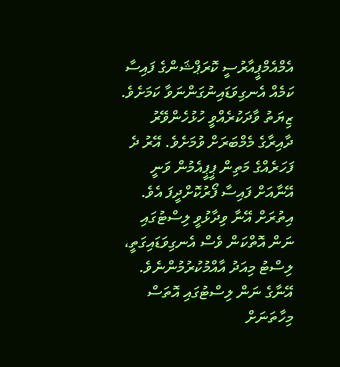އެމްއެމްޕީއާރުސީ ކޮރަޕްޝަންގެ ފައިސާ ކަމެއް އެނގިވަޑައިނުގަންނަވާ ކަމަށެވެ.
ޒިޔަތު ވާދަކުރެއްވީ ހުޅުހެންވޭރު ދާއިރާގެ މެމްބަރަށް ވުމަށެވެ. އޭރު ދެ ފަހަރެއްގެ މަތިން ޕީޕީއެމުން ވަނީ އޭނާއަށް ފައިސާ ފޯރުކޮށްދީފަ އެވެ. އިތުރަށް އޭނާ ވިދާޅުވީ ލިސްޓުގައި ނަން އޮތްކަން ވެސް އެނގިވަޑައިގަތީ، ލިސްޓު މިއަދު އާއްމުކުރުމުންނެވެ. އޭނާގެ ނަން ލިސްޓުގައި އޮތަސް މިހާތަނަށް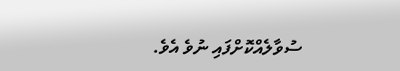ސުވާލެއްކޮށްފައި ނުވެ އެވެ.